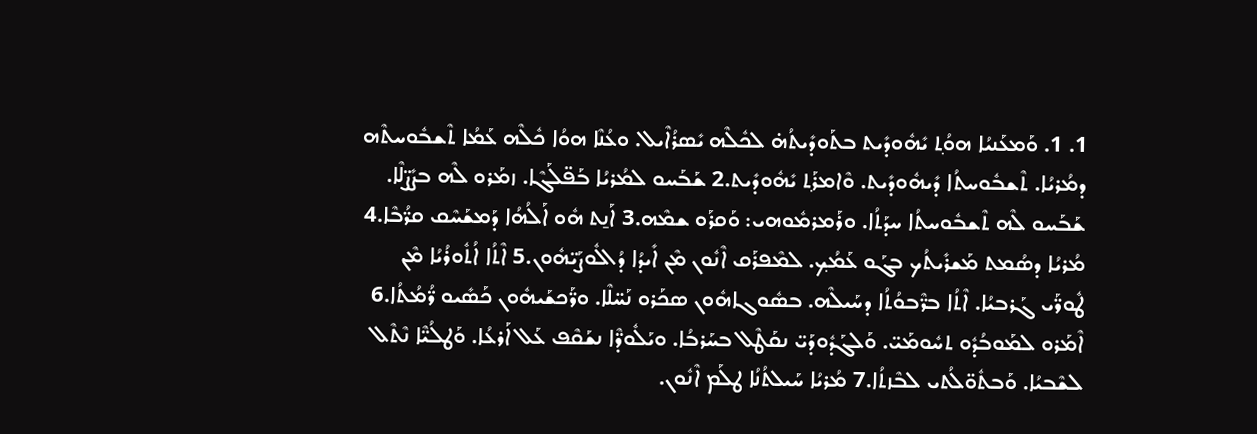1. 1. ܘܰܡܥܰܢܝܳܐ ܗܘܳܬ݂ ܝܺܗܽܘܕܺܝܬ ܒܬܰܘܕܺܝܬܳܗ̇ ܠܟܽܠܶܗ ܝܺܣܪܳܐܶܝܠ. ܘܥܳܢܶܐ ܗܘܳܐ ܟܽܠܶܗ ܥܰܡܳܐ ܬܶܫܒܽܘܚܬܶܗ ܕܡܳܪܝܳܐ. ܬܶܫܒܽܘܚܬܳܐ ܕܺܝܗܽܘܕܺܝܬ. ܘܶܐܡܪܰܬ݂ ܝܺܗܽܘܕܺܝܬ.2 ܫܰܒܰܚܘ ܠܡܳܪܝܳܐ ܒܰܦ̈ܠܰܓܶܐ. ܙܡܰܪܘ ܠܶܗ ܒܨܺܨ̈ܠܶܐ. ܫܰܒܰܚܘ ܠܶܗ ܬܶܫܒܽܘܚܬܳܐ ܚܕܰܬܳܐ. ܘܪܰܡܪܡܽܘܗܝ: ܘܰܩܪܰܘ ܫܡܶܗ.3 ܐܰܢ̱ܬ ܗܽܘ ܐܰܠܳܗܳܐ ܕܰܡܫܰܚܶܩ ܩܪ̈ܳܒܶܐ.4 ܡܳܪܝܳܐ ܕܣܳܡܬ ܡܰܫܪܺܝܬܳܟ ܒܓܰܘ ܥܰܡܳܟ݂. ܠܡܶܦܪܰܩ ܐܶܢܽܘܢ ܡܶܢ ܐܺܝܕܳܐ ܕܳܐܠܽܘܨܰܝ̈ܗܽܘܢ.5 ܐܶܬܳܐ ܐܳܬܽܘܪܳܝܳܐ ܡܶܢ ܛܽܘܖ̈ܰܝ ܓܰܪܒܝܳܐ. ܐܶܬܳܐ ܒܪ̈ܶܒܘܳܬܳܐ ܕܚܰܝܠܶܗ. ܒܣܽܘܓܐܗܽܘܢ ܣܟܰܪܘ ܢܰܚ̈ܠܶܐ. ܘܖ̈ܰܟܫܰܝܗܽܘܢ ܟܰܣܺܝܘ ܪ̈ܳܡܳܬܳܐ.6 ܐܶܡܰܪܘ ܠܡܰܘܒܳܕܽܘ ܬܚܽܘܡܰܝ̈. ܘܰܠܓܰܕܽܘܕܰܝ̈ ܢܩܰܛܶܠ ܒܚܰܪܒܳܐ. ܘܝܰܠܽܘܕ̈ܶܐ ܢܫܰܩܶܦ ܥܰܠ ܐܰܪܥܳܐ. ܘܰܛܠܳܝ̈ܶܐ ܢܶܬܶܠ ܠܫܶܒܝܳܐ. ܘܰܒܬܽܘ̈ܠܳܬܝ ܠܒܶܙܬܳܐ.7 ܡܳܪܝܳܐ ܚܰܝܠܬܳܢܳܐ ܛܠܰܡ ܐܶܢܽܘܢ.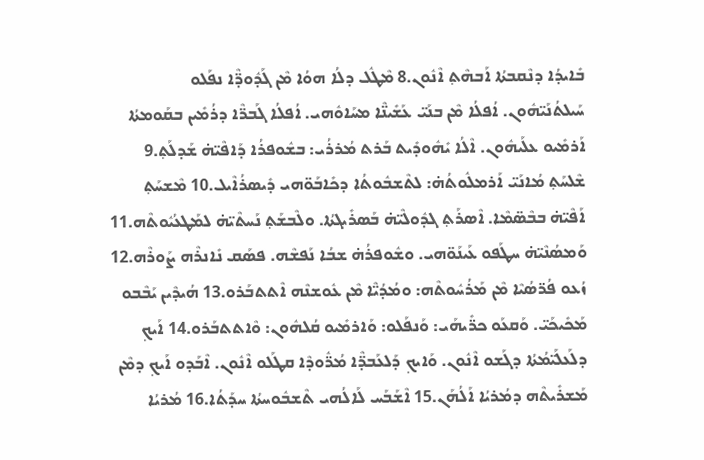ܒܺܐܝܕܳܐ ܕܢܶܩܒܬܳܐ ܐܰܒܗܶܬ݂ ܐܶܢܽܘܢ.8 ܡܶܛܽܠ ܕܠܳܐ ܗܘܳܐ ܡܶܢ ܓܰܕܽܘܕ̈ܶܐ ܢܦܰܠܘ ܚܰܝܠܬܳܢܰܝ̈ܗܽܘܢ. ܐܳܦܠܳܐ ܡܶܢ ܒܢܰܝ̈ ܥܰܫܺܝܢ̈ܶܐ ܡܚܰܐܘܽܗܝ. ܐܳܦܠܳܐ ܓܰܒܖ̈ܶܐ ܕܪܳܡܺܝܢ ܒܩܰܘܡܬܳܐ ܐܰܪܡܺܝܘ ܥܠܰܝܗܽܘܢ. ܐܶܠܳܐ ܝܺܗܽܘܕܺܝܬ ܒܰܪܬ ܡܳܪܪܳܝ: ܒܫܽܘܦܪܳܐ ܕܰܐܦܶܝ̈ܗ̇ ܫܰܕܠܰܬ݂.9 ܫܶܠܚܰܬ݂ ܡܳܐܢܰܝ̈ ܐܰܪܡܠܽܘܬܳܗ̇: ܠܬܶܫܒܽܘܬܳܐ ܕܟܺܐܒܰܘ̈ܗܝ ܕܺܝܣܪܳܐܶܝܠ.10 ܡܶܫܚܰܬ݂ ܐܰܦܶܝ̈ܗ̇ ܒܒܶܣ̈ܡܶܐ. ܐܶܣܪܰܬ݂ ܓܕܽܘܠܶܝ̈ܗ̇ ܒܰܣܪܺܝܓܬܳܐ. ܘܠܶܒܫܰܬ݂ ܢܰܚܬܶܝ̈ܗ̇ ܠܡܰܛܥܳܝܽܘܬܶܗ.11 ܘܰܡܣܳܢܶܝ̈ܗ̇ ܚܛܰܦܘ ܥܰܝܢܰܘ̈ܗܝ. ܘܫܽܘܦܪܳܗ̇ ܫܒܳܐ ܢܰܦܫܶܗ. ܦܣܰܩ ܢܺܐܢܪܶܗ ܨܰܘܪܶܗ.12 ܙܳܥܘ ܦܳܪ̈ܣܳܝܶܐ ܡܶܢ ܡܰܪܳܚܽܘܬܶܗ: ܘܡܳܕܳܝ̈ܶܐ ܡܶܢ ܥܽܘܫܢܶܗ ܐܶܬܬܒܰܪܘ.13 ܗܳܝܕܶܝܢ ܝܰܒܶܒܘ ܡܰܟܺܝܟܰܝ̈. ܘܰܩܥܰܘ ܟܪ̈ܺܝܗܰܝ: ܘܰܢܦܰܠܘ: ܘܰܐܪܡܺܝܘ ܩܳܠܗܽܘܢ: ܘܶܐܬܬܒܰܪܘ.14 ܐܰܝܟ݂ ܕܠܰܥܠܰܝ̈ܡܳܬܳܐ ܕܓܰܫܘ ܐܶܢܽܘܢ. ܘܰܐܝܟ݂ ܕܰܠܥܰܒܕ̈ܶܐ ܡܳܪ̈ܽܘܕܶܐ ܩܛܰܠܘ ܐܶܢܽܘܢ. ܐܶܒܰܕܘ ܐܰܝܟ݂ ܕܡܶܢ ܡܰܫܪܺܝܬܶܗ ܕܡܳܪܝܳܐ ܐܰܠܳܗܰܢ.15 ܐܶܫܰܒܰܚ ܠܰܐܠܳܗܝ ܬܶܫܒܽܘܚܬܳܐ ܚܕܰܬܳܐ.16 ܡܳܪܝܳܐ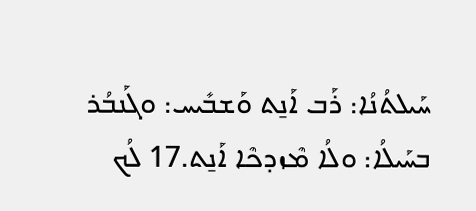ܚܰܝܠܬܳܢܳܐ: ܪܰܒ ܐܰܢ̱ܬ ܘܰܫܒܺܝܚ: ܘܓܰܢܒܳܪ ܒܚܰܝܠܳܐ: ܘܠܳܐ ܡܶܙܕܟܶܐ ܐܰܢ̱ܬ.17 ܠܳܟ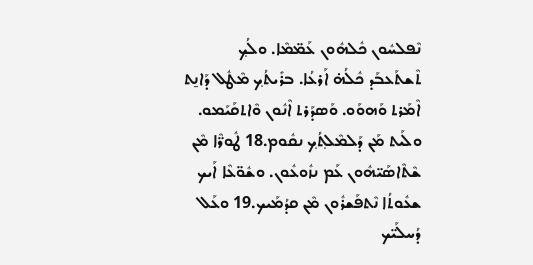ܢܶܦܠܚܽܘܢ ܟܽܠܗܽܘܢ ܥܰܡ̈ܡܶܐ. ܘܠܳܟ݂ ܬܶܫܬܰܥܒܰܕ ܟܽܠܳܗ̇ ܐܰܪܥܳܐ. ܒܪܺܝܬܳܟ݂ ܡܶܛܽܠ ܕܰܐܢ̱ܬ ܐܶܡܰܪܬ ܘܰܗܘܰܘ. ܘܰܣܕܰܪܬ ܐܶܢܽܘܢ ܘܶܐܬܩܰܝܰܡܘ. ܘܠܰܝܬ ܡܰܢ ܕܰܠܡܶܠܬ݂ܳܟ݂ ܢܩܽܘܡ.18 ܛܽܘܖ̈ܶܐ ܡܶܢ ܫܶܬܶܐܣܰܝ̈ܗܽܘܢ ܥܰܡ ܢܙܽܘܥܽܘܢ. ܘܫܽܘ̈ܥܶܐ ܐܰܝܟ ܫܥܽܘܬܳܐ ܢܶܬܦܰܫܪܽܘܢ ܡܶܢ ܩܕܳܡܰܝܟ.19 ܘܥܰܠ ܕܳܚܠܰܝ̈ܟ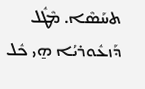ܬܚܰܣܶܐ. ܡܶܛܽܠ ܕܰܙܥܽܘܪܝܳܐ ܗ̱ܝ ܟܽܠ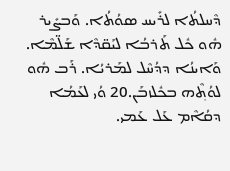ܕܶܚܠܬܳܐ ܠܪܺܝܚ ܣܘܳܬܳܐ. ܘܰܒܨܺܝܪ ܗܽܘ ܟܽܠ ܬܰܪܒܳܐ ܠܝܰܩ̈ܕܶܐ ܫܰܠ̈ܡܶܐ. ܘܰܐܝܢܳܐ ܕܕܳܚܶܠ ܠܡܰܪܝܳܐ. ܪܰܒ ܗܽܘ ܠܘܳܬ݂ܶܗ ܒܟܽܠܙܒܰܢ.20 ܘܳܝ ܠܥܰܡܳܐ ܕܩܳܐܶܡ ܥܰܠ ܥܰܡܝ.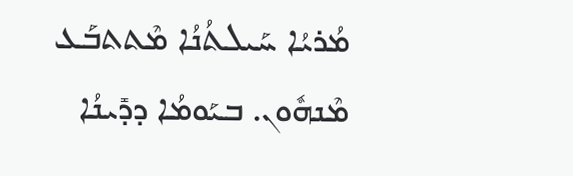ܡܳܪܝܳܐ ܚܰܝܠܬܳܢܳܐ ܡܶܬܬܒܰܥ ܡܶܢܗܽܘܢ. ܒܝܰܘܡܳܐ ܕܕܺܝܢܳܐ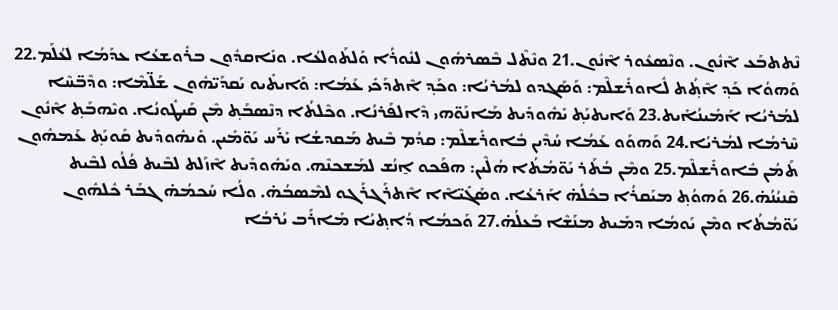ܢܶܬܬܒܰܥ ܐܶܢܽܘܢ. ܘܢܶܣܥܽܘܪ ܐܶܢܽܘܢ.21 ܘܢܶܬܶܠ ܒܶܣܪܗܽܘܢ ܠܢܽܘܪܳܐ ܘܰܠܬܰܘܠܥܳܐ. ܘܢܺܐܩܕܽܘܢ ܒܪܽܘܫܥܳܐ ܥܕܰܡܳܐ ܠܥܳܠܰܡ.22 ܘܰܗܘܳܐ ܟܰܕ݂ ܐܶܬ݂ܳܬ ܠܽܐܘܪܺܫܠܶܡ: ܘܰܣܰܓܕܘ ܠܡܳܪܝܳܐ: ܘܟܰܕ݂ ܐܶܬܕܰܟܺܝ ܥܰܡܳܐ: ܘܰܐܝܬܺܝܘ ܝܰܩܕܰܝ̈ܗܽܘܢ ܫܰܠ̈ܡܶܐ: ܘܕܶܒ̈ܚܶܐ ܠܡܳܪܝܳܐ ܐܰܡܺܝܢܳܐܺܝܬ.23 ܘܰܐܝܬܝܰܬ݂ ܝܺܗܽܘܕܺܝܬ ܡܰܐܢܰܘ̈ܗܝ ܕܶܐܠܦܰܪܢܳܐ. ܘܟܶܠܬܳܐ ܕܢܶܣܒܰܬ݂ ܡܶܢ ܩܰܝܛܽܘܢܳܐ. ܘܝܶܗܒܰܬ݂ ܐܶܢܽܘܢ ܚܶܪܡܳܐ ܠܡܳܪܝܳܐ.24 ܘܰܗܘܰܘ ܥܰܡܳܐ ܚܳܕܶܝܢ ܒܽܐܘܪܺܫܠܶܡ: ܩܕܳܡ ܒܶܝܬ ܡܰܩܕܫܳܐ ܝܺܪܰܚ ܝܰܘ̈ܡܺܝܢ. ܘܺܝܗܽܘܕܺܝܬ ܩܰܘܝܰܬ݂ ܥܰܡܗܽܘܢ ܬܰܡܳܢ ܒܽܐܘܪܺܫܠܶܡ.25 ܘܡܶܢ ܒܳܬܰܪ ܝܰܘ̈ܡܳܬܳܐ ܗܳܠܶܝܢ: ܗܦܰܟܘ ܐ̱ܢܳܫ ܠܡܰܫܟܢܶܗ. ܘܝܺܗܽܘܕܺܝܬ ܐܶܙܰܠܬ ܠܒܶܝܬ ܦܳܠܳܘ ܠܒܶܝܬ ܩܶܢܝܳܢܳܗ̇.26 ܘܰܗܘܳܬ݂ ܡܝܰܩܪܳܐ ܒܟܽܠܳܗ̇ ܐܰܪܥܳܐ. ܘܣܰܓܺܝ̈ܐܶܐ ܐܶܬܪܰܓܪܰܓܘ ܠܡܶܣܒܳܗ̇. ܘܠܳܐ ܚܰܟܡܳܗ̇ ܓܒܰܪ ܟܽܠܗܽܘܢ ܝܰܘ̈ܡܳܬܳܐ ܘܡܶܢ ܝܰܘܡܳܐ ܕܡܺܝܬ ܡܢܰܫܶܐ ܒܰܥܠܳܗ̇.27 ܘܰܟܡܳܐ ܕܳܐܬ݂ܝܳܐ ܡܺܐܪܰܒ ܝܳܪܒܳܐ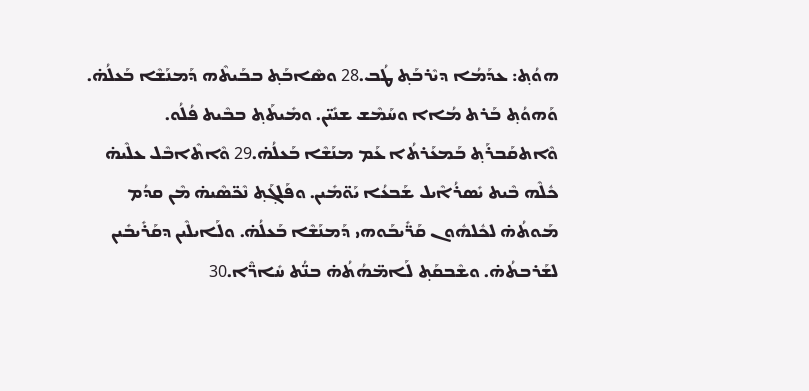ܗܘܳܬ݂: ܥܕܰܡܳܐ ܕܝܶܪܒܰܬ݂ ܛܳܒ.28 ܘܣܶܐܒܰܬ݂ ܒܒܰܝܬܶܗ ܕܰܡܢܰܫܶܐ ܒܰܥܠܳܗ̇. ܘܰܗܘܳܬ݂ ܒܰܪܬ ܡܳܐܐ ܘܚܰܡܶܫ ܫܢܺܝ̈ܢ. ܘܡܺܝܬܰܬ݂ ܒܒܶܝܬ ܦܳܠܳܘ. ܘܶܐܬܩܰܒܪܰܬ݂ ܒܰܡܥܰܪܬܳܐ ܥܰܡ ܡܢܰܫܶܐ ܒܰܥܠܳܗ̇.29 ܘܶܐܬܶܐܒܶܠ ܥܠܶܝܗ̇ ܟܽܠܶܗ ܒܶܝܬ ܝܺܣܪܳܐܶܝܠ ܫܰܒܥܳܐ ܝܰܘ̈ܡܺܝܢ. ܘܦܰܠܓ݂ܰܬ݂ ܢܶܟ̈ܣܶܝܗ̇ ܡܶܢ ܩܕܳܡ ܡܰܘܬܳܗ̇ ܠܟܽܠܗܽܘܢ ܩܰܪ̈ܺܝܒܰܘܗܝ ܕܰܡܢܰܫܶܐ ܒܰܥܠܳܗ̇. ܘܠܰܐܝܠܶܝܢ ܕܩܰܪܺܝܒܺܝܢ ܠܫܰܪܒܬܳܗ̇. ܘܫܶܒܩܰܬ݂ ܠܰܐܡ̈ܗܳܬܳܗ̇ ܒܢ̈ܳܬ ܚܺܐܖ̈ܶܐ.30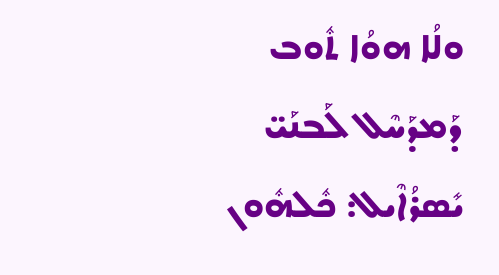ܘܠܳܐ ܗܘܳܐ ܬܽܘܒ ܕܰܡܕܰܚܶܠ ܠܰܒܢܰܝ̈ ܝܺܣܪܳܐܶܝܠ: ܟܽܠܗܽܘܢ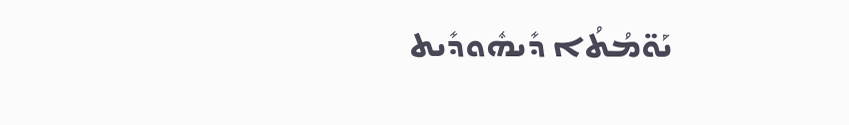ܝܰܘ̈ܡܳܬܳܐ ܕܺܝܗܽܘܕܺܝܬ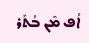ܐܳܦ ܡܶܢ ܒܳܬܰܪ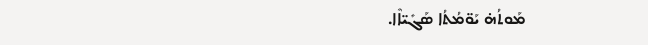ܡܰܘܬܳܗ̇ ܝܰܘ̈ܡܳܬܳܐ ܣܰܓܺܝ̈ܐܶܐ.